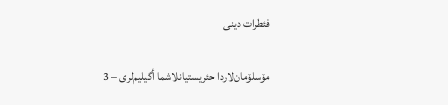فئطرات دینی

مۆسلۆمان‌لاردا حئریستیانلاشما أگیلیم‌لری – 3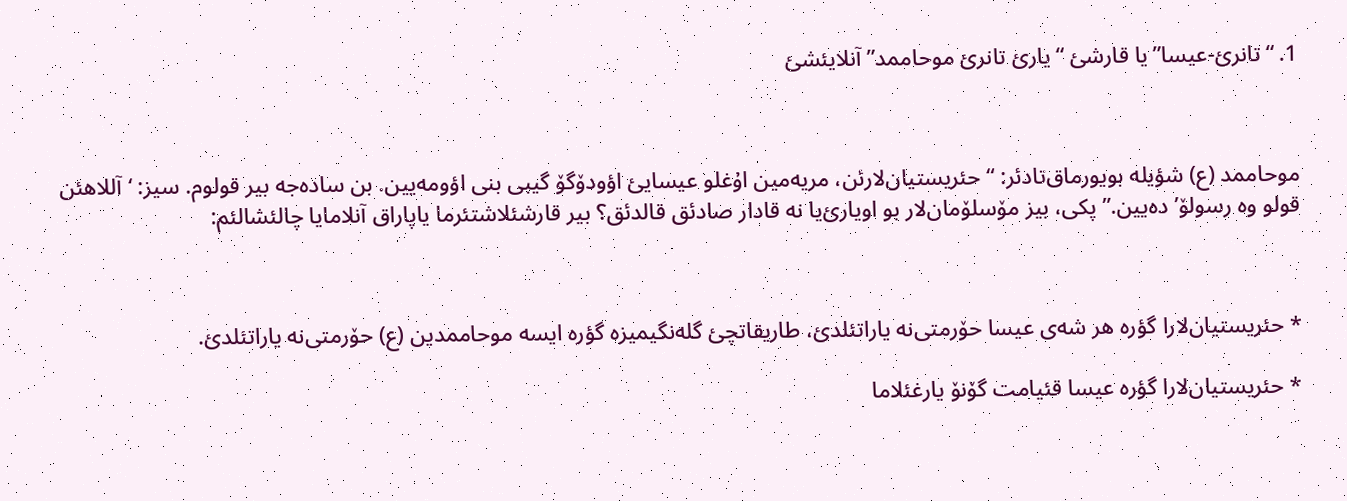1. “تانرئ-عیسا”یا قارشئ “یارئ تانرئ موحاممد” آنلایئشئ



موحاممد (ع) شؤیلە بویورماق‌تادئر: “حئریستیان‌لارئن، مریەمین اۇغلو عیسایئ اؤودۆگۆ گیبی بنی اؤومەیین. بن سادەجە بیر قولوم. سیز: ‘آللاهئن قولو وە رسولۆ’ دەیین.” پکی، بیز مۆسلۆمان‌لار بو اویارئ‌یا نە قادار صادئق قالدئق؟ بیر قارشئلاشتئرما یاپاراق آنلامایا چالئشالئم:



* حئریستیان‌لارا گؤرە هر شەی عیسا حۆرمتی‌نە یاراتئلدئ، طاریقاتچئ گلەنگیمیزە گؤرە ایسە موحاممدین (ع) حۆرمتی‌نە یاراتئلدئ.

* حئریستیان‌لارا گؤرە عیسا قئیامت گۆنۆ یارغئلاما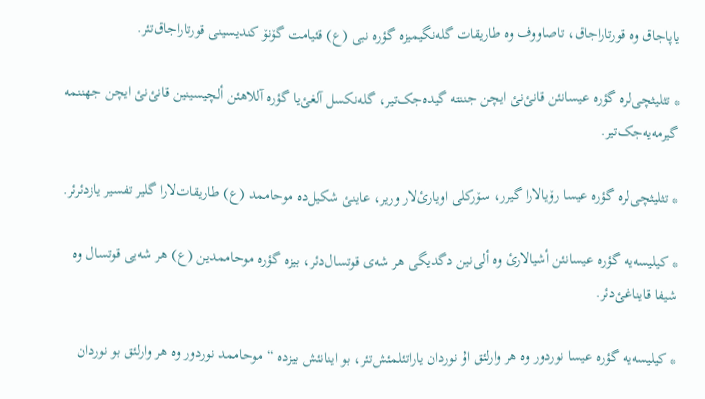یاپاجاق وە قورتاراجاق، تاصاووف وە طاریقات گلەنگیمیزە گؤرە نبی (ع) قئیامت گۆنۆ کندیسینی قورتاراجاق‌تئر.

* تثلیثچی‌لرە گؤرە عیسانئن قانئ‌نئ ایچن جننتە گیدەجک‌تیر، گلەنکسل آلغئ‌یا گؤرە آللاهئن ألچیسینین قانئ‌نئ ایچن جهننمە گیرمەیەجک‌تیر.

* تثلیثچی‌لرە گؤرە عیسا رۆیالارا گیرر، سۆرکلی اویارئ‌لار وریر، عاینئ شکیل‌دە موحاممد (ع) طاریقات‌لارا گلیر تفسیر یازدئرئر.

* کیلیسەیە گؤرە عیسانئن أشیالارئ وە ألی‌نین دگدیگی هر شەی قوتسال‌دئر، بیزە گؤرە موحاممدین (ع) هر شەیی قوتسال وە شیفا قایناغئ‌دئر.

* کیلیسەیە گؤرە عیسا نوردور وە هر وارلئق اۇ نوردان یاراتئلمئش‌تئر، بو اینانئش بیزدە “موحاممد نوردور وە هر وارلئق بو نوردان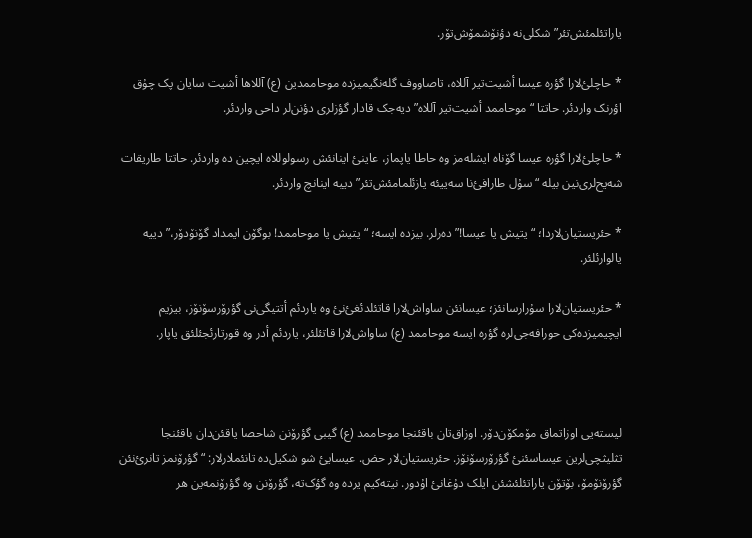یاراتئلمئش‌تئر” شکلی‌نە دؤنۆشمۆش‌تۆر.

* حاچلئ‌لارا گؤرە عیسا أشیت‌تیر آللاە، تاصاووف گلەنگیمیزدە موحاممدین (ع) آللاها أشیت سایان پک چۇق اؤرنک واردئر. حاتتا “موحاممد أشیت‌تیر آللاە” دیەجک قادار گؤزلری دؤنن‌لر داحی واردئر.

* حاچلئ‌لارا گؤرە عیسا گۆناە ایشلەمز وە حاطا یاپماز، عاینئ اینانئش رسولوللاە ایچین دە واردئر. حاتتا طاریقات شەیح‌لری‌نین بیلە “سۇل طارافئ‌نا سەییئە یازئلمامئش‌تئر” دییە اینانچ واردئر.

* حئریستیان‌لاردا؛ “یتیش یا عیسا!” دەرلر. بیزدە ایسە؛ “یتیش یا موحاممد! بوگۆن ایمداد گۆنۆدۆر،” دییە یالوارئلئر.

* حئریستیان‌لارا سۇرارسانئز؛ عیسانئن ساواش‌لارا قاتئلدئغئ‌نئ وە یاردئم أتتیگی‌نی گؤرۆرسۆنۆز، بیزیم ایچیمیزدەکی حورافەجی‌لرە گؤرە ایسە موحاممد (ع) ساواش‌لارا قاتئلئر، یاردئم أدر وە قورتارئجئلئق یاپار.



لیستەیی اوزاتماق مۆمکۆن‌دۆر. اوزاق‌تان باقئنجا موحاممد (ع) گیبی گؤرۆنن شاحصا یاقئن‌دان باقئنجا تثلیثچی‌لرین عیساسئنئ گؤرۆرسۆنۆز. حئریستیان‌لار حض. عیسایئ شو شکیل‌دە تانئملارلار: “گؤرۆنمز تانرئ‌نئن گؤرۆنۆمۆ، بۆتۆن یاراتئلئشئن ایلک دۇغانئ اۇدور. نیتەکیم یردە وە گؤک‌تە، گؤرۆنن وە گؤرۆنمەین هر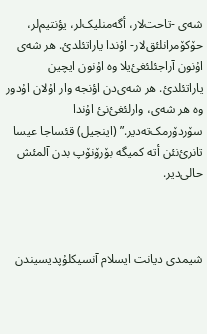شەی -تاحت‌لار، أگەمنلیک‌لر، یؤنتیم‌لر، حۆکۆمرانلئق‌لار- اۇندا یاراتئلدئ. هر شەی اۇنون آراجئلئغئ‌یلا وە اۇنون ایچین یاراتئلدئ. هر شەی‌دن اؤنجە وار اۇلان اۇدور وە هر شەی، وارلئغئ‌نئ اۇندا سۆردۆرمک‌تەدیر.” (اینجیل) قئساجا عیسا تانرئ‌نئن أتە کمیگە بۆرۆنۆپ بدن آلمئش حالی‌دیر.



شیمدی دیانت ایسلام آنسیکلۇپدیسیندن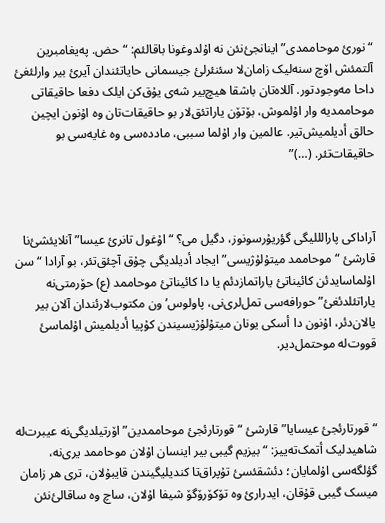“نورئ موحاممدی” اینانجئ‌نئن نە اۇلدوغونا باقالئم: “حض. پەیغامبرین آلتمئش اۆچ سنەلیک زامان‌لا سئنئرلئ جیسمانی حایاتئندان آیرئ بیر وارلئغئ داحا مەوجودتور. آللاەتان باشقا هیچ‌بیر شەی یۇق‌کن ایلک دفعا حاقیقاتی موحاممدیە وار اۇلموش، بۆتۆن یاراتئق‌لار بو حاقیقات‌تان وە اۇنون ایچین حالق أدیلمیش‌تیر. عالمین وار اۇلما سببی، ماددەسی وە غایەسی بو حاقیقات‌تئر. (…)”



آراداکی پارالللیگی گؤریۇرسونوز، دگیل می؟ “اۇغول تانرئ عیسا” آنلایئشئ‌نا قارشئ “موحاممد میتۇلۇژیسی” ایجاد أدیلدیگی چۇق آچئق‌تئر، بو آرادا “سن اۇلماسایدئن کائیناتئ یاراتمازدئم یا دا کائیناتئ موحاممد (ع) حۆرمتی‌نە یاراتئلدئغئ” حورافەسی تمل‌لری‌نی، پاولوس’ون مکتوب‌لارئندان آلان بیر یالان‌دئر، اۇنون دا أسکی یونان میتۇلۇژیسیندن کۇپیا أدیلمیش اۇلماسئ قووت‌لە موحتمل‌دیر.



“قورتارئجئ عیسایا” قارشئ “قورتارئجئ موحاممدین” اۆرتیلدیگی‌نە عیبرت‌لە شاهیدلیک أتمک‌تەییز: “بیزیم گیبی بیر اینسان اۇلان موحاممد یری‌نە، گؤلگەسی اۇلمایان؛ دئشقئسئ تۇپراق‌تا کندیلیگیندن قایبۇلان، تری هر زامان میسک گیبی قۇقان، ایدرارئ وە تۆکۆرۆگۆ شیفا اۇلان، ساچ وە ساقالئ‌نئن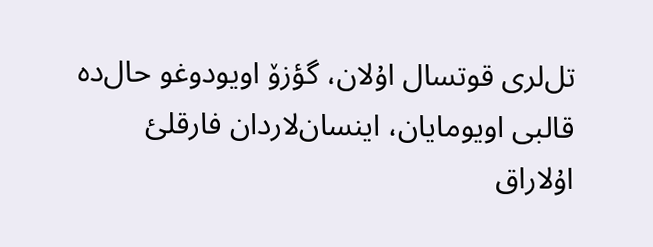تل‌لری قوتسال اۇلان، گؤزۆ اویودوغو حال‌دە قالبی اویومایان، اینسان‌لاردان فارقلئ اۇلاراق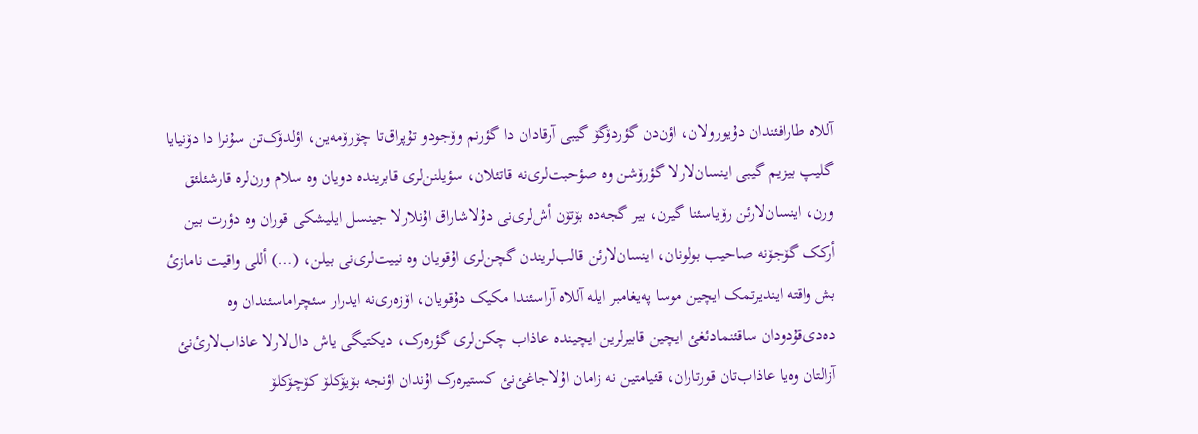آللاە طارافئندان دۇیورولان، اؤن‌دن گؤردۆگۆ گیبی آرقادان دا گؤرنم وۆجودو تۇپراق‌تا چۆرۆمەین، اؤلدۆک‌تن سۇنرا دا دۆنیایا گلیپ بیزیم گیبی اینسان‌لارلا گؤرۆشن وە صؤحبت‌لری‌نە قاتئلان، سؤیلنن‌لری قابریندە دویان وە سلام ورن‌لرە قارشئلئق ورن، اینسان‌لارئن رۆیاسئنا گیرن، بیر گجەدە بۆتۆن أش‌لری‌نی دۇلاشاراق اۇنلارلا جینسل ایلیشکی قوران وە دؤرت بین أرکک گۆجۆنە صاحیب بولونان، اینسان‌لارئن قالب‌لریندن گچن‌لری اۇقویان وە نییت‌لری‌نی بیلن، (…) أللی واقیت نامازئ بش واقتە ایندیرتمک ایچین موسا پەیغامبر ایلە آللاە آراسئندا مکیک دۇقویان، اۆزەری‌نە ایدرار سئچراماسئندان وە دەدی‌قۇدودان ساقئنمادئغئ ایچین قابیرلرین ایچیندە عاذاب چکن‌لری گؤرەرک، دیکتیگی یاش دال‌لارلا عاذاب‌لارئ‌نئ آزالتان وەیا عاذاب‌تان قورتاران، قئیامتین نە زامان اۇلاجاغئ‌نئ کستیرەرک اۇندان اؤنجە بۆیۆکلۆ کۆچۆکلۆ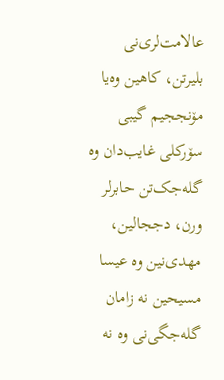عالامت‌لری‌نی بلیرتن، کاهین وەیا مۆنججیم گیبی سۆرکلی غایب‌دان وە گلەجک‌تن حابرلر ورن، دججالین، مهدی‌نین وە عیسا مسیحین نە زامان گلەجگی‌نی وە نە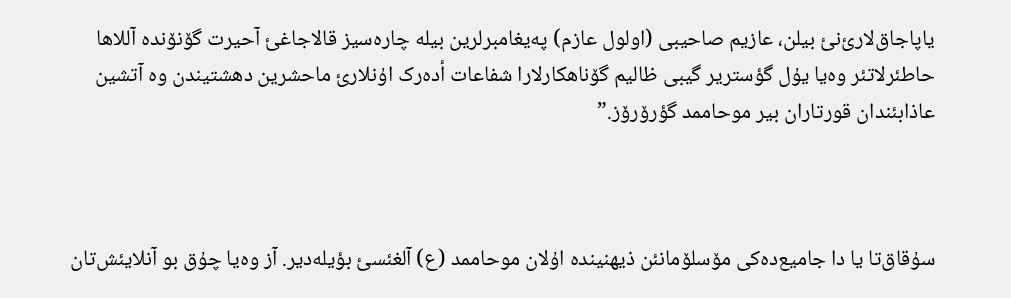یاپاجاق‌لارئ‌نئ بیلن، عازیم صاحیبی (اولول عازم) پەیغامبرلرین بیلە چارەسیز قالاجاغئ آحیرت گۆنۆندە آللاها حاطئرلاتئر وەیا یۇل گؤستریر گیبی ظالیم گۆناهکارلارا شفاعات أدەرک اۇنلارئ ماحشرین دهشتیندن وە آتشین عاذابئندان قورتاران بیر موحاممد گؤرۆرۆز.”



سۇقاق‌تا یا دا جامیع‌دەکی مۆسلۆمانئن ذیهنیندە اۇلان موحاممد (ع) آلغئسئ بؤیلەدیر. آز وەیا چۇق بو آنلایئش‌تان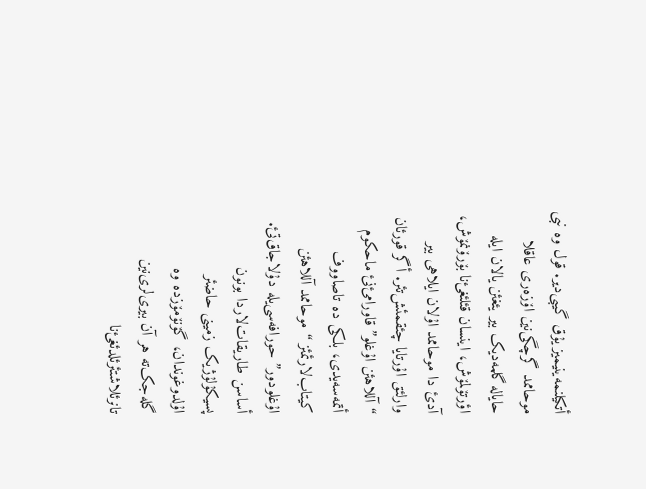أتکیلنمەینیمیز یۇق گیبی‌دیر. قول وە نبی موحاممد گرچگی‌نین اۆزەری عاقلا حایالە گلمەدیک بیر یئغئن یالان ایلە اؤرتۆلمۆش، اینسان قئلئغئ‌نا بۆرۆنمۆش، آدئ دا موحاممد اۇلان ایلاهی بیر وارلئق اۇرتایا چئقمئش‌تئر. أگر قورئان “آللاهئن اۇغلو” قاورامئ‌نئ ماحکوم أتمەسەیدی، بلکی دە تاصاووف کیتاب‌لارئمئز “موحاممد آللاهئن اۇغلودور” حورافەسی‌یلە دۇلاجاق‌تئ. أساسن طاریقات‌لاردا بونون پسیکۇلۇژیک زمینی حاضئر اۇلدوغوندان، گۆنۆمۆزدە وە گلەجک‌تە هر آن بیری‌لری‌نین تانرئلاشتئرئلدئغئ‌نا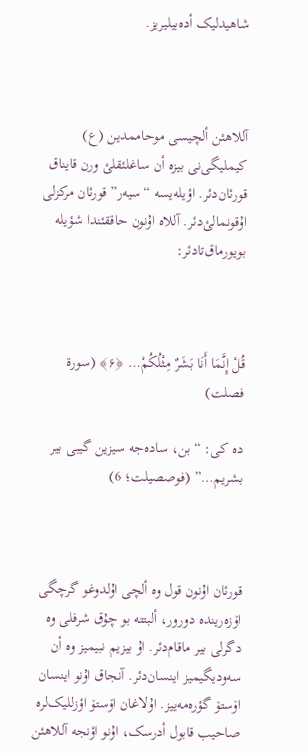شاهیدلیک أدەبیلیریز.



آللاهئن ألچیسی موحاممدین (ع) کیملیگی‌نی بیزە أن ساغلئقلئ ورن قایناق قورئان‌دئر. اؤیلەیسە “سیەر” قورئان مرکزلی اۇقونمالئ‌دئر. آللاە اۇنون حاققئندا شؤیلە بویورماق‌تادئر:



قُلْ إِنَّمَا أَنَا بَشَرٌ مِثْلُكُمْ… ﴿۶﴾ (سورة فصلت)

دە کی: “بن، سادەجە سیزین گیبی بیر بشریم…” (فوصصیلت؛ 6)



قورئان اۇنون قول وە ألچی اۇلدوغو گرچگی اۆزەریندە دورور، ألبتتە بو چۇق شرفلی وە دگرلی بیر ماقام‌دئر. اۇ بیزیم نبیمیز وە أن سەودیگیمیز اینسان‌دئر. آنجاق اۇنو اینسان اۆستۆ گؤرەمەییز. اۇلاغان اۆستۆ اؤزللیک‌لرە صاحیب قابول أدرسک، اۇنو اؤنجە آللاهئن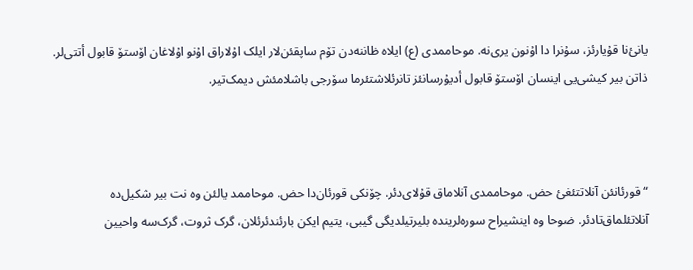یانئ‌نا قۇیارئز، سۇنرا دا اۇنون یری‌نە. موحاممدی (ع) ایلاە ظاننەدن تۆم ساپقئن‌لار ایلک اۇلاراق اۇنو اۇلاغان اۆستۆ قابول أتتی‌لر. ذاتن بیر کیشی‌یی اینسان اۆستۆ قابول أدیۇرسانئز تانرئلاشتئرما سۆرجی باشلامئش دیمک‌تیر.



“قورئانئن آنلاتتئغئ حض. موحاممدی آنلاماق قۇلای‌دئر. چۆنکی قورئان‌دا حض. موحاممد یالئن وە نت بیر شکیل‌دە آنلاتئلماق‌تادئر. ضوحا وە اینشیراح سورەلریندە بلیرتیلدیگی گیبی، یتیم ایکن بارئندئرئلان، گرک ثروت، گرک‌سە واحیین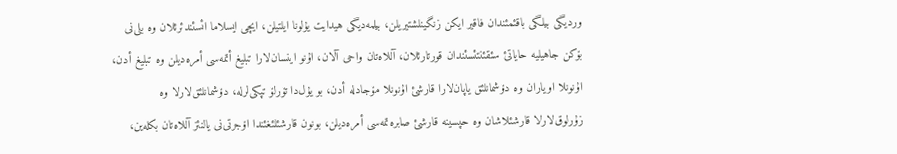وردیگی بیلگی باقئمئندان فاقیر ایکن زنگینلشتیریلن، بیلمەدیگی هیدایت یۇلونا ایلتیلن، ایچی ایسلاما ائسئندئرئلان وە بلی‌نی بۆکن جاهیلیە حایاتئ سئقئنتئسئندان قورتارئلان، آللاەتان واحی آلان، اۇنو اینسان‌لارا تبلیغ أتمەسی أمرەدیلن وە تبلیغ أدن، اۇنونلا اویاران وە دۆشمانلئق یاپان‌لارا قارشئ اۇنونلا مۆجادلە أدن، بو یۇل‌دا تۆرلۆ تپکی‌لرلە، دۆشمانلئق‌لارلا وە زۇرلوق‌لارلا قارشئلاشان وە حپسینە قارشئ صابرەتمەسی أمرەدیلن، بونون قارشئلئغئندا اۆجرتی‌نی یالنئز آللاەتان بکلەین،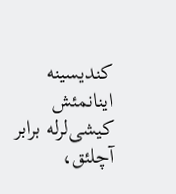کندیسینە اینانمئش کیشی‌لرلە برابر آچلئق،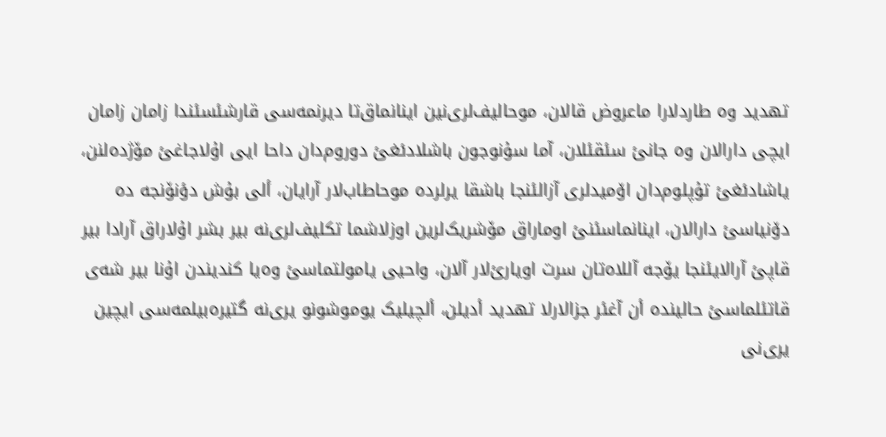تهدید وە طاردلارا ماعروض قالان، موحالیف‌لری‌نین اینانماق‌تا دیرنمەسی قارشئسئندا زامان زامان ایچی دارالان وە جانئ سئقئلان، آما سۇنوجون باشلادئغئ دوروم‌دان داحا ایی اۇلاجاغئ مۆژدەلنن، یاشادئغئ تۇپلوم‌دان اۆمیدلری آزالئنجا باشقا یرلردە موحاطاب‌لار آرایان، ألی بۇش دؤنۆنجە دە دۆنیاسئ دارالان، اینانماسئنئ اوماراق مۆشریک‌لرین اوزلاشما تکلیف‌لری‌نە بیر بشر اۇلاراق آرادا بیر قاپئ آرالایئنجا یۆجە آللاەتان سرت اویارئ‌لار آلان، واحیی یامولتماسئ وەیا کندیندن اۇنا بیر شەی قاتئلماسئ حالیندە أن آغئر جزالارلا تهدید أدیلن، ألچیلیک یوموشونو یری‌نە گتیرەبیلمەسی ایچین یری‌نی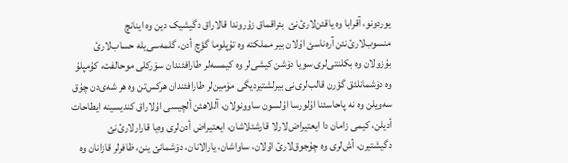یوردونو، آقرابا وە یاقئن‌لارئ‌نئ  بئراقماق زۇروندا قالاراق دگیشیک دین وە اینانچ منسوب‌لارئ‌نئن آرەناسئ اۇلان بیر مملکتە وە تۇپلوما گؤچ أدن، گلمەسی‌یلە حساب‌لارئ بۇزولان وە بکلنتی‌لری سویا دۆشن کیشی‌لر وە کیمسەلر طارافئندان سۆرکلی موحالفت، کۇمپلۇ وە دۆشمانلئق گؤرن قالب‌لری‌نی بیرلشتیردیگی مۆمین‌لر طارافئندان هرکس‌تن وە هر شەی‌دن چۇق سەویلن وە نە پاحاسئنا اۇلورسا اۇلسون ساوونولان، آللاهئن ألچیسی اۇلاراق کندیسینە ایطاحات أدیلن، کیمی زامان دا ایعتیراض‌لارلا قارشئلاشان، ایعتیراض أدن‌لری وەیا قارارلارئ‌نئ دگیشتیرن، أش‌لری وە چۇجوق‌لارئ اۇلان، ساواشان، یارالانان، دۆشمانئ ینن، ظافرلر قازانان وە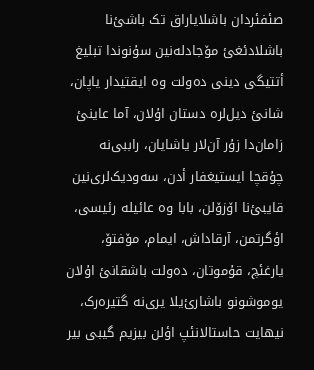صئفئردان باشلایاراق تک باشئ‌نا باشلادئغئ مۆجادلەنین سۇنوندا تبلیغ أتتیگی دینی دەولت وە ایقتیدار یاپان، شانئ دیل‌لرە دستان اۇلان، آما عاینئ زامان‌دا زۇر آن‌لار یاشایان، راببی‌نە چۇقچا ایستیغفار أدن، سەودیک‌لری‌نین قایبئ‌نا اۆزۆلن، بابا وە عائیلە رئیسی، اؤگرتمن، آرقاداش، ایمام، مۆفتۆ، یارغئچ، قۇموتان، دەولت باشقانئ اۇلان یوموشونو باشارئ‌یلا یری‌نە گتیرەرک، نیهایت حاستالانئپ اؤلن بیزیم گیبی بیر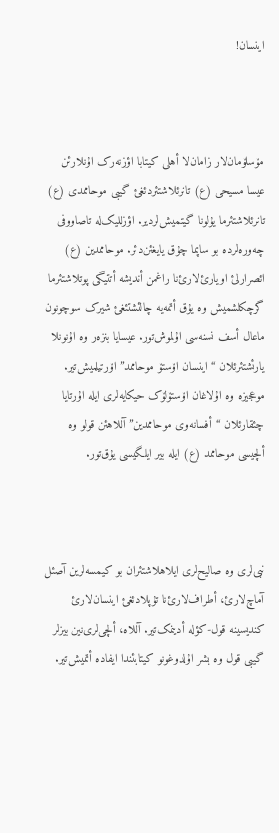اینسان!



مۆسلۆمان‌لار زامان‌لا أهلی کیتابا اؤزنەرک اۇنلارئن عیسا مسیحی (ع) تانرئلاشتئردئغئ گیبی موحاممدی (ع) تانرئلاشتئرما یۇلونا گیتمیش‌لردیر. اؤزللیک‌لە تاصاووفی چەورەلردە بو ساپما چۇق یایغئن‌دئر. موحاممدین (ع) ائصرارلئ اویارئ‌لارئ‌نا راغمن أندیشە أتتیگی پوتلاشتئرما گرچکلشمیش وە یۇق أتمەیە چالئشتئغئ شیرک سوچونون ماعال أسف نسنەسی اۇلموش‌تور. عیسایا بنزەر وە اۇنونلا یارئشتئرئلان “اینسان اۆستۆ موحاممد” اۆرتیلمیش‌تیر. موعجیزە وە اۇلاغان اۆستۆلۆک حیکایەلری ایلە اۇرتایا چئقارئلان “أفسانەوی موحاممدین” آللاهئن قولو وە ألچیسی موحاممد (ع) ایلە بیر ایلگیسی یۇق‌تور.



نبی‌لری وە صالیح‌لری ایلاهلاشتئران بو کیمسەلرین آصئل آماچ‌لارئ، أطراف‌لارئ‌نا تۇپلادئغئ اینسان‌لارئ کندیسینە قول-کؤلە أدینمک‌تیر. آللاە، ألچی‌لری‌نین بیزلر گیبی قول وە بشر اۇلدوغونو کیتابئندا ایفادە أتمیش‌تیر.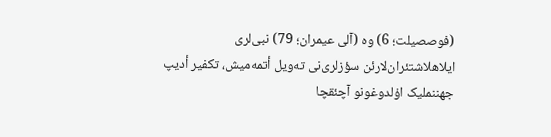(فوصصیلت؛ 6) وە (آلی عیمران؛ 79) نبی‌لری ایلاهلاشتئران‌لارئن سؤزلری‌نی تەویل أتمەمیش، تکفیر أدیپ جهننملیک اۇلدوغونو آچئقچا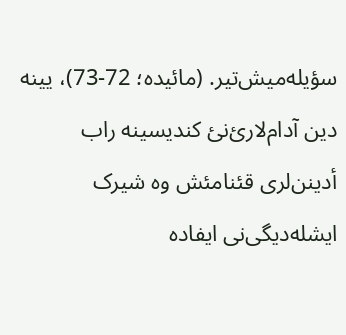سؤیلەمیش‌تیر. (مائیدە؛ 72-73)، یینە دین آدام‌لارئ‌نئ کندیسینە راب أدینن‌لری قئنامئش وە شیرک ایشلەدیگی‌نی ایفادە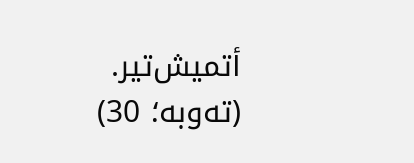أتمیش‌تیر. (تەوبە؛ 30)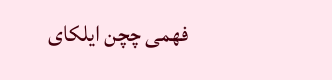فهمی چچن ایلکای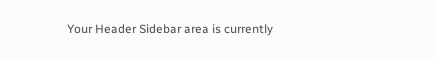Your Header Sidebar area is currently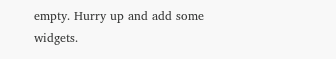empty. Hurry up and add some widgets.